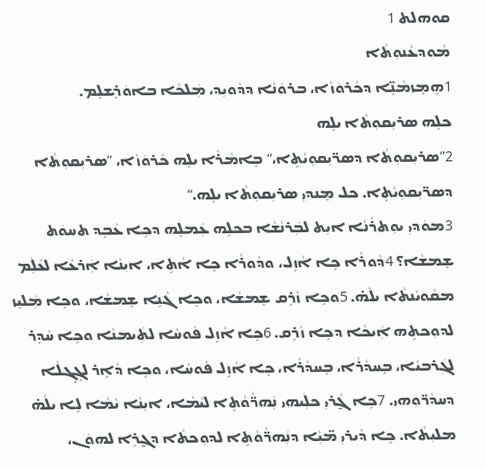ܩܘܗܠܬ 1
ܡܵܘܕܥܵܢܘܼܬܵܐ
1ܗܹܡܸܙܡܵܢܹ̈ܐ ܕܟܵܪܘܿܙܵܐ، ܒܪܘܿܢܵܐ ܕܕܵܘܝܼܕ، ܡܲܠܟܵܐ ܒܐܘܿܪܸܫܠܸܡ.
ܟܠܹܗ ܣܪܝܼܩܘܼܬܵܐ ܝܠܹܗ
2”ܣܪܝܼܩܘܼܬܵܐ ܕܣܪ̈ܝܼܩܘܼܝܵܬܹܐ،“ ܒܹܐܡܵܪܵܐ ܝܠܹܗ ܟܵܪܘܿܙܵܐ، ”ܣܪܝܼܩܘܼܬܵܐ ܕܣܪ̈ܝܼܩܘܼܝܵܬܹܐ. ܟܠ ܡܸܢܕܝܼ ܣܪܝܼܩܘܼܬܵܐ ܝܠܹܗ.“
3ܡܘܿܕܝܼ ܝܘܼܬܪܵܢܵܐ ܐܝܼܬ ܠܒܲܪܢܵܫܵܐ ܒܟܠܹܗ ܥܲܡܠܹܗ ܕܟܹܐ ܥܵܒܹܕ ܬܚܘܿܬ ܫܸܡܫܵܐ؟ 4ܕܵܘܪܵܐ ܟܹܐ ܐܵܙܹܠ، ܘܕܵܘܪܵܐ ܟܹܐ ܐܵܬܹܐ، ܐܝܼܢܵܐ ܐܲܪܥܵܐ ܠܥܵܠܲܡ ܡܩܵܘܝܵܢܬܵܐ ܝܠܵܗ̇. 5ܘܟܹܐ ܙܵܪܹܩ ܫܸܡܫܵܐ، ܘܟܹܐ ܓܵܢܹܐ ܫܸܡܫܵܐ، ܘܟܹܐ ܡܲܠܝܸܙ ܠܕܘܼܟܬܹܗ ܐܲܝܟܵܐ ܕܟܹܐ ܙܵܪܹܩ. 6ܟܹܐ ܐܵܙܹܠ ܦܵܘܚܵܐ ܠܬܲܝܡܢܵܐ ܘܟܹܐ ܚܵܕܹܪ ܠܓܲܪܒܝܵܐ، ܒܸܚܕܵܪܵܐ، ܒܸܚܕܵܪܵܐ، ܟܹܐ ܐܵܙܹܠ ܦܵܘܚܵܐ، ܘܟܹܐ ܕܵܐܹܪ ܠܓܸܓ݂ܠܵܐ ܕܚܕܵܪ̈ܘܼܗܝ. 7ܟܹܐ ܓ̰ܵܪܝܼ ܟܠܲܝܗܝ ܢܲܗܪ̈ܵܘܵܬܹܐ ܠܝܵܡܵܐ، ܐܝܼܢܵܐ ܝܵܡܵܐ ܠܹܐ ܝܠܵܗ̇ ܡܠܝܼܬܵܐ. ܟܹܐ ܕܵܝܪܝܼ ܡ̈ܝܼܵܐ ܕܢܲܗܪ̈ܵܘܵܬܹܐ ܠܕܘܼܟܬܵܐ ܕܓ̰ܪܹܐ ܠܗܘܿܢ،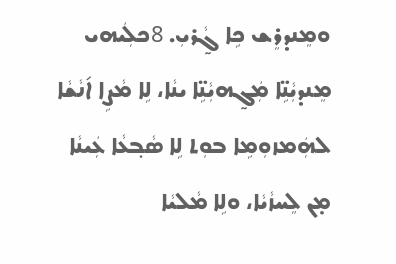ܘܡܸܢܕܪܸܫ ܟܹܐ ܓ̰ܵܪܝܼ. 8ܟܠܲܝܗܝ ܡܸܢܕܝܼܵܢܹ̈ܐ ܡܲܓ̰ܗܝܼܵܢܹ̈ܐ ܝܢܵܐ، ܠܹܐ ܡܵܨܹܐ ܐ݇ܢܵܫܵܐ ܠܗܲܡܙܘܼܡܹܐ ܒܘܼܬ ܠܹܐ ܣܵܒ݂ܥܵܐ ܥܲܝܢܵܐ ܡ̣ܢ ܠܸܚܙܵܝܵܐ، ܘܠܹܐ ܡܵܠܝܵܐ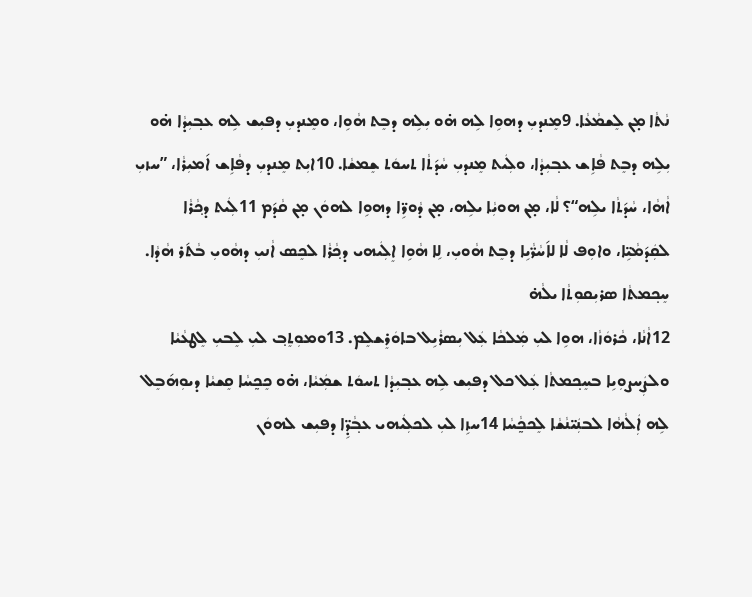ܢܵܬܵܐ ܡ̣ܢ ܠܸܫܡܵܥܵܐ. 9ܡܸܢܕܝܼ ܕܗܘܹܐ ܠܹܗ ܗ̇ܘ ܝܼܠܹܗ ܕܒܸܬ ܗܵܘܹܐ، ܘܡܸܢܕܝܼ ܕܦܝܼܫ ܠܹܗ ܥܒ݂ܝܼܕܵܐ ܗ̇ܘ ܝܼܠܹܗ ܕܒܸܬ ܦܵܐܹܫ ܥܒ݂ܝܼܕܵܐ، ܘܠܲܝܬ ܡܸܢܕܝܼ ܚܵܕ݇ܬܵܐ ܬܚܘܿܬ ܫܸܡܫܵܐ. 10ܐܝܼܬ ܡܸܢܕܝܼ ܕܦܵܐܹܫ ܐ݇ܡܝܼܪܵܐ، ”ܚܙܝܼ ܐܵܗܵܐ، ܚܵܕ݇ܬܵܐ ܝܠܹܗ“؟ ܠܵܐ، ܡ̣ܢ ܗܘܝܼܵܐ ܝܠܹܗ، ܡ̣ܢ ܕܵܘܪܹ̈ܐ ܕܗܘܹܐ ܠܗܘܿܢ ܡ̣ܢ ܩܵܕ݇ܡ 11ܠܲܝܬ ܕܟ݂ܵܪܵܐ ܠܩܲܕ݇ܡܵܝܹ̈ܐ، ܘܐܘܼܦ ܠܵܐ ܠܐ݇ܚܵܪ̈ܵܝܹܐ ܕܒܸܬ ܗܵܘܝܼ، ܠܹܐ ܗܵܘܹܐ ܐܸܠܲܝܗܝ ܕܟ݂ܵܪܵܐ ܠܟܸܣ ܐܵܢܝܼ ܕܗܵܘܝܼ ܒܵܬ݇ܪ ܗܵܕܵܐ.
ܚܸܟ݂ܡܬܵܐ ܣܪܝܼܩܘܼܬܵܐ ܝܠܵܗ̇
12ܐܵܢܵܐ، ܟܵܪܘܿܙܵܐ، ܗܘܹܐ ܠܝܼ ܡܲܠܟܵܐ ܥܲܠ ܝܼܣܪܵܝܹܠ ܒܐܘܿܪܸܫܠܸܡ. 13ܘܡܘܼܬܸܒ݂ ܠܝܼ ܠܸܒܝܼ ܠܸܛܥܵܝܵܐ ܘܠܨܲܚܨܘܼܝܹܐ ܒܚܸܟ݂ܡܬܵܐ ܥܲܠ ܟܠ ܕܦܝܼܫ ܠܹܗ ܥܒ݂ܝܼܕܵܐ ܬܚܘܿܬ ܫܡܲܝܵܐ، ܗ̇ܘ ܟܸܟ̰ܚܵܐ ܩܸܫܝܵܐ ܕܝܘܼܗ݇ܒܸܠ ܠܹܗ ܐܲܠܵܗܵܐ ܠܒܢܲܝ̈ܢܵܫܵܐ ܠܸܟܟ̰ܵܚܵܐ 14ܚܙܹܐ ܠܝܼ ܠܟܠܲܝܗܝ ܥܒ݂ܵܕܹ̈ܐ ܕܦܝܼܫ ܠܗܘܿܢ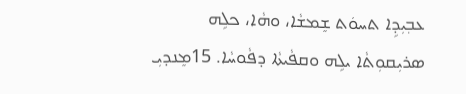ܥܒ݂ܝܼܕܹܐ ܬܚܘܿܬ ܫܸܡܫܵܐ، ܘܗܵܐ، ܟܠܹܗ ܣܪܝܼܩܘܼܬܵܐ ܝܠܹܗ ܘܩܦܵܝܬܵܐ ܕܦܵܘܚܵܐ. 15ܡܸܢܕܝܼ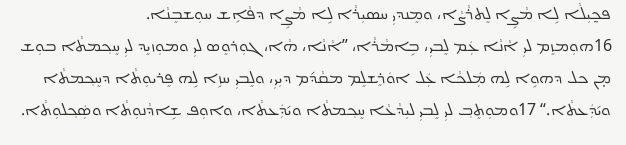ܦܟ̰ܝܼܠܵܐ ܠܹܐ ܡܵܨܹܐ ܠܸܬܪܵܨܵܐ، ܘܡܸܢܕܝܼ ܚܣܝܼܪܵܐ ܠܹܐ ܡܵܨܹܐ ܕܦܵܐܹܫ ܚܘܼܫܒܸܢܵܐ.
16ܗܘܼܡܙܸܡ ܠܝܼ ܐܵܢܵܐ ܥܲܡ ܠܸܒܝܼ، ܒܹܐܡܵܪܵܐ، ”ܐܵܢܵܐ، ܗܵܐ، ܓܘܼܪܘܸܣ ܠܝܼ ܘܡܘܼܙܝܸܕ ܠܝܼ ܚܸܟ݂ܡܬܵܐ ܒܘܼܫ ܡ̣ܢ ܟܠ ܕܗܘܹܐ ܠܹܗ ܡܲܠܟܵܐ ܥܲܠ ܐܘܿܪܸܫܠܸܡ ܡܩܵܕ݇ܡ ܕܝܼܝܼ، ܘܠܸܒܝܼ ܚܙܹܐ ܠܹܗ ܦܸܪܝܘܼܬܵܐ ܕܚܸܟ݂ܡܬܵܐ ܘܝ݇ܕܲܥܬܵܐ.“ 17ܘܡܘܼܬܸܒ݂ ܠܝܼ ܠܸܒܝܼ ܠܝܼܕܵܥܵܐ ܚܸܟ݂ܡܬܵܐ ܘܝ݇ܕܲܥܬܵܐ، ܘܐܘܼܦ ܫܹܐܕܵܢܘܼܬܵܐ ܘܣܲܟ݂ܠܘܼܬܵܐ.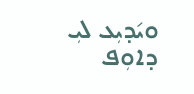ܘܝ݇ܕܝܼܥ ܠܝܼ ܕܐܘܼܦ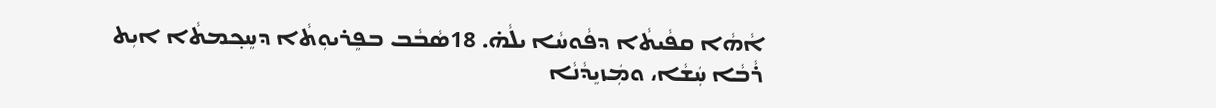ܐܵܗܵܐ ܩܦܵܝܬܵܐ ܕܦܵܘܚܵܐ ܝܠܵܗ̇. 18ܣܵܒܵܒ ܒܦܸܪܝܘܼܬܵܐ ܕܚܸܟ݂ܡܬܵܐ ܐܝܼܬ ܪܵܒܵܐ ܚܲܫܵܐ، ܘܡܲܙܝܸܕܵܢܵܐ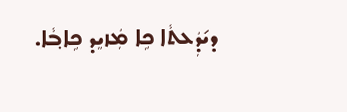ܕܝ݇ܕܲܥܬܵܐ ܟܹܐ ܡܲܙܝܸܕ ܟܹܐܒ݂ܵܐ.